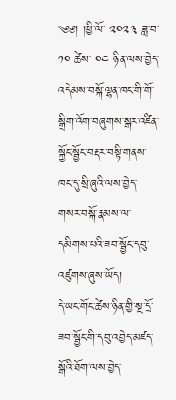༄༅། །ཕྱི་ལོ་ ༢༠༢༣ ཟླ་བ་ ༡༠ ཚེས་ ༠༤ ཉིན་ལས་བྱེད་འདེམས་བསྐོ་ལྷན་ཁང་གི་གོ་སྒྲིག་འོག་བཞུགས་སྒར་འཛིན་སྐྱོང་སྦྱོང་བརྡར་བསྟི་གནས་ཁང་དུ་སྲི་ཞུའི་ལས་བྱེད་གསར་བསྐོ་རྣམས་ལ་དམིགས་པའི་ཟབ་སྦྱོང་དབུ་འཛུགས་ཞུས་ཡོད།
དེ་ཡང་གོང་ཚེས་ཉིན་གྱི་སྔ་དྲོ་ཟབ་སྦྱོང་གི་དབུ་འབྱེད་མཛད་སྒོའི་ཐོག་ལས་བྱེད་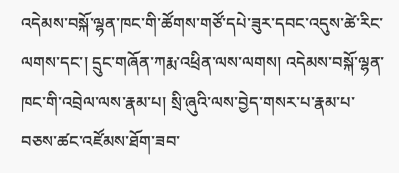འདེམས་བསྐོ་ལྷན་ཁང་གི་ཚོགས་གཙོ་དཔེ་ཟུར་དབང་འདུས་ཚེ་རིང་ལགས་དང་། དྲུང་གཞོན་ཀརྨ་འཕྲིན་ལས་ལགས། འདེམས་བསྐོ་ལྷན་ཁང་གི་འབྲེལ་ལས་རྣམ་པ། སྲི་ཞུའི་ལས་བྱེད་གསར་པ་རྣམ་པ་བཅས་ཚང་འཛོམས་ཐོག་ཟབ་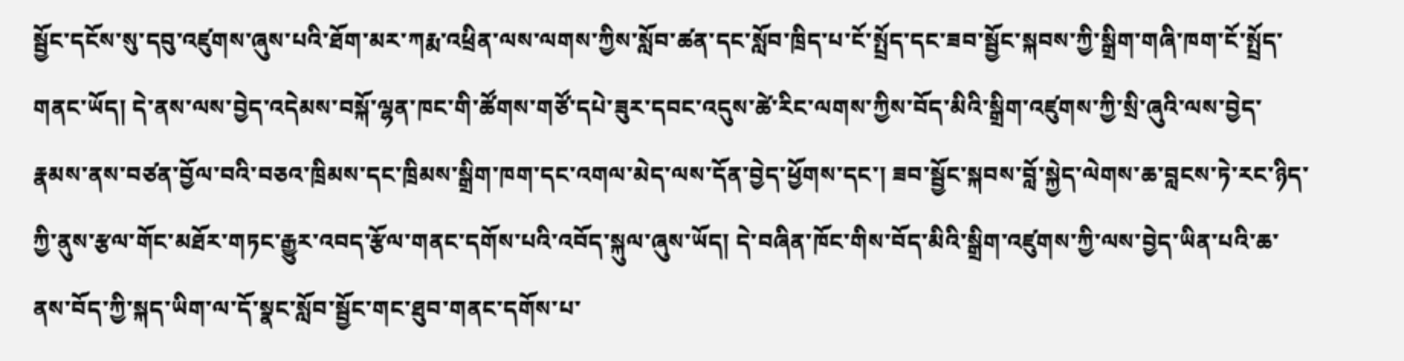སྦྱོང་དངོས་སུ་དབུ་འཛུགས་ཞུས་པའི་ཐོག་མར་ཀརྨ་འཕྲིན་ལས་ལགས་ཀྱིས་སློབ་ཚན་དང་སློབ་ཁྲིད་པ་ངོ་སྤྲོད་དང་ཟབ་སྦྱོང་སྐབས་ཀྱི་སྒྲིག་གཞི་ཁག་ངོ་སྤྲོད་གནང་ཡོད། དེ་ནས་ལས་བྱེད་འདེམས་བསྐོ་ལྷན་ཁང་གི་ཚོགས་གཙོ་དཔེ་ཟུར་དབང་འདུས་ཚེ་རིང་ལགས་ཀྱིས་བོད་མིའི་སྒྲིག་འཛུགས་ཀྱི་སྲི་ཞུའི་ལས་བྱེད་རྣམས་ནས་བཙན་བྱོལ་བའི་བཅའ་ཁྲིམས་དང་ཁྲིམས་སྒྲིག་ཁག་དང་འགལ་མེད་ལས་དོན་བྱེད་ཕྱོགས་དང་། ཟབ་སྦྱོང་སྐབས་བློ་སྐྱེད་ལེགས་ཆ་བླངས་ཏེ་རང་ཉིད་ཀྱི་ནུས་རྩལ་གོང་མཐོར་གཏང་རྒྱུར་འབད་རྩོལ་གནང་དགོས་པའི་འབོད་སྐུལ་ཞུས་ཡོད། དེ་བཞིན་ཁོང་གིས་བོད་མིའི་སྒྲིག་འཛུགས་ཀྱི་ལས་བྱེད་ཡིན་པའི་ཆ་ནས་བོད་ཀྱི་སྐད་ཡིག་ལ་དོ་སྣང་སློབ་སྦྱོང་གང་ཐུབ་གནང་དགོས་པ་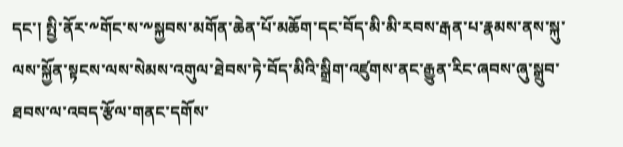དང་། སྤྱི་ནོར་༸གོང་ས་༸སྐྱབས་མགོན་ཆེན་པོ་མཆོག་དང་བོད་མི་མི་རབས་རྒན་པ་རྣམས་ནས་སྐུ་ལས་སྐྱོན་སྟངས་ལས་སེམས་འགུལ་ཐེབས་ཏེ་བོད་མིའི་སྒྲིག་འཛུགས་ནང་རྒྱུན་རིང་ཞབས་ཞུ་སྒྲུབ་ཐབས་ལ་འབད་རྩོལ་གནང་དགོས་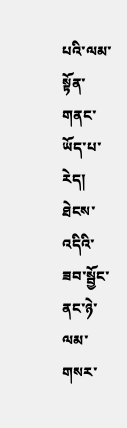པའི་ལམ་སྟོན་གནང་ཡོད་པ་རེད།
ཐེངས་འདིའི་ཟབ་སྦྱོང་ནང་ཉེ་ལམ་གསར་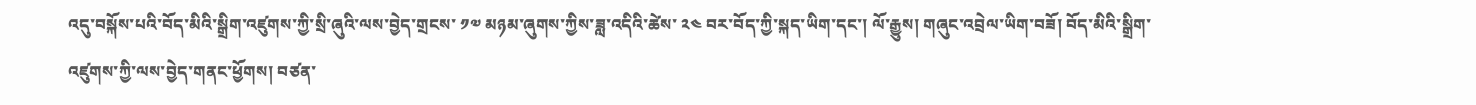འདུ་བསྐོས་པའི་བོད་མིའི་སྒྲིག་འཛུགས་ཀྱི་སྲི་ཞུའི་ལས་བྱེད་གྲངས་ ༡༧ མཉམ་ཞུགས་ཀྱིས་ཟླ་འདིའི་ཚེས་ ༢༤ བར་བོད་ཀྱི་སྐད་ཡིག་དང་། ལོ་རྒྱུས། གཞུང་འབྲེལ་ཡིག་བཟོ། བོད་མིའི་སྒྲིག་འཛུགས་ཀྱི་ལས་བྱེད་གནང་ཕྱོགས། བཙན་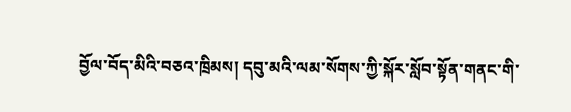བྱོལ་བོད་མིའི་བཅའ་ཁྲིམས། དབུ་མའི་ལམ་སོགས་ཀྱི་སྐོར་སློབ་སྟོན་གནང་གི་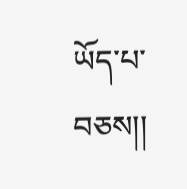ཡོད་པ་བཅས།།